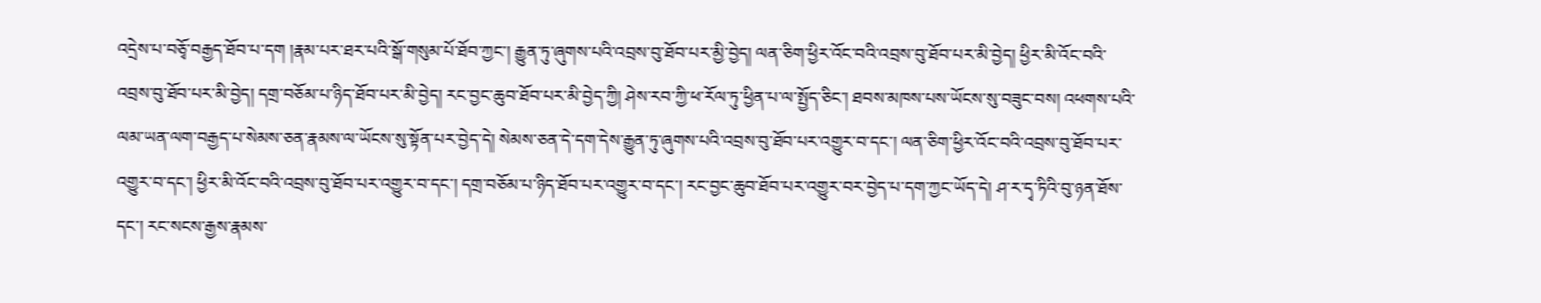འདྲེས་པ་བཅྭོ་བརྒྱད་ཐོབ་པ་དག །རྣམ་པར་ཐར་པའི་སྒོ་གསུམ་པོ་ཐོབ་ཀྱང་། རྒྱུན་ཏུ་ཞུགས་པའི་འབྲས་བུ་ཐོབ་པར་མྱི་བྱེད། ལན་ཅིག་ཕྱིར་འོང་བའི་འབྲས་བུ་ཐོབ་པར་མི་བྱེད། ཕྱིར་མི་འོང་བའི་འབྲས་བུ་ཐོབ་པར་མི་བྱེད། དགྲ་བཅོམ་པ་ཉིད་ཐོབ་པར་མི་བྱེད། རང་བྱང་ཆུབ་ཐོབ་པར་མི་བྱེད་ཀྱི། ཤེས་རབ་ཀྱི་ཕ་རོལ་ཏུ་ཕྱིན་པ་ལ་སྤྱོད་ཅིང་། ཐབས་མཁས་པས་ཡོངས་སུ་བཟུང་བས། འཕགས་པའི་ལམ་ཡན་ལག་བརྒྱད་པ་སེམས་ཅན་རྣམས་ལ་ཡོངས་སུ་སྟོན་པར་བྱེད་དེ། སེམས་ཅན་དེ་དག་དེས་རྒྱུན་ཏུ་ཞུགས་པའི་འབྲས་བུ་ཐོབ་པར་འགྱུར་བ་དང་། ལན་ཅིག་ཕྱིར་འོང་བའི་འབྲས་བུ་ཐོབ་པར་འགྱུར་བ་དང་། ཕྱིར་མི་འོང་བའི་འབྲས་བུ་ཐོབ་པར་འགྱུར་བ་དང་། དགྲ་བཅོམ་པ་ཉིད་ཐོབ་པར་འགྱུར་བ་དང་། རང་བྱང་ཆུབ་ཐོབ་པར་འགྱུར་བར་བྱེད་པ་དག་ཀྱང་ཡོད་དེ། ཤ་ར་དྭ་ཏིའི་བུ་ཉན་ཐོས་དང་། རང་སངས་རྒྱས་རྣམས་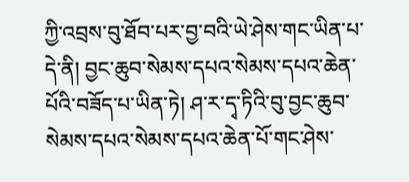ཀྱི་འབྲས་བུ་ཐོབ་པར་བྱ་བའི་ཡེ་ཤེས་གང་ཡིན་པ་དེ་ནི། བྱང་ཆུབ་སེམས་དཔའ་སེམས་དཔའ་ཆེན་པོའི་བཟོད་པ་ཡིན་ཏེ། ཤ་ར་དྭ་ཏིའི་བུ་བྱང་ཆུབ་སེམས་དཔའ་སེམས་དཔའ་ཆེན་པོ་གང་ཤེས་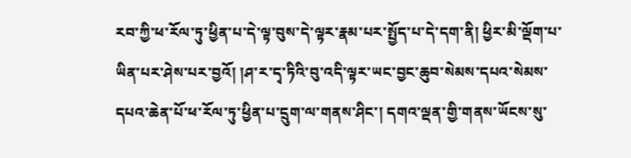རབ་ཀྱི་ཕ་རོལ་ཏུ་ཕྱིན་པ་དེ་ལྟ་བུས་དེ་ལྟར་རྣམ་པར་སྤྱོད་པ་དེ་དག་ནི། ཕྱིར་མི་ལྡོག་པ་ཡིན་པར་ཤེས་པར་བྱའོ། །ཤ་ར་དྭ་ཏིའི་བུ་འདི་ལྟར་ཡང་བྱང་ཆུབ་སེམས་དཔའ་སེམས་དཔའ་ཆེན་པོ་ཕ་རོལ་ཏུ་ཕྱིན་པ་དྲུག་ལ་གནས་ཤིང་། དགའ་ལྡན་གྱི་གནས་ཡོངས་སུ་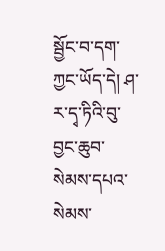སྦྱོང་བ་དག་ཀྱང་ཡོད་དེ། ཤ་ར་དྭ་ཏིའི་བུ་བྱང་ཆུབ་སེམས་དཔའ་སེམས་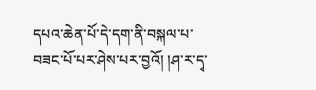དཔའ་ཆེན་པོ་དེ་དག་ནི་བསྐལ་པ་བཟང་པོ་པར་ཤེས་པར་བྱའོ། །ཤ་ར་དྭ་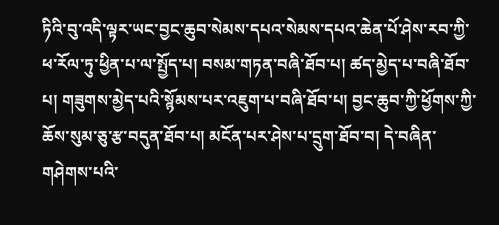ཏིའི་བུ་འདི་ལྟར་ཡང་བྱང་ཆུབ་སེམས་དཔའ་སེམས་དཔའ་ཆེན་པོ་ཤེས་རབ་ཀྱི་ཕ་རོལ་ཏུ་ཕྱིན་པ་ལ་སྤྱོད་པ། བསམ་གཏན་བཞི་ཐོབ་པ། ཚད་མྱེད་པ་བཞི་ཐོབ་པ། གཟུགས་མྱེད་པའི་སྙོམས་པར་འཇུག་པ་བཞི་ཐོབ་པ། བྱང་ཆུབ་ཀྱི་ཕྱོགས་ཀྱི་ཆོས་སུམ་ཅུ་རྩ་བདུན་ཐོབ་པ། མངོན་པར་ཤེས་པ་དྲུག་ཐོབ་བ། དེ་བཞིན་གཤེགས་པའི་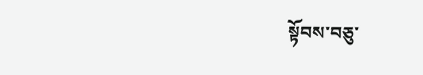སྟོབས་བཅུ་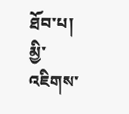ཐོབ་པ། མྱི་འཇིགས་